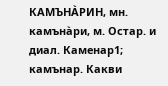КАМЪНА̀РИН, мн. камъна̀ри, м. Остар. и диал. Каменар1; камънар. Какви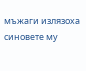мъжаги излязоха синовете му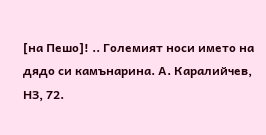[на Пешо]! .. Големият носи името на дядо си камънарина. А. Каралийчев, НЗ, 72.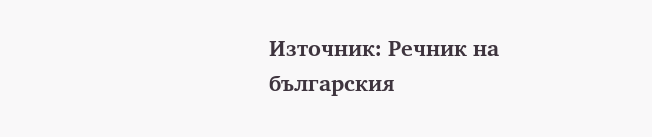Източник: Речник на българския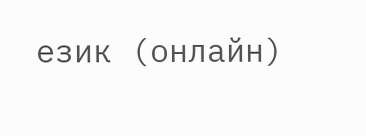език (онлайн)